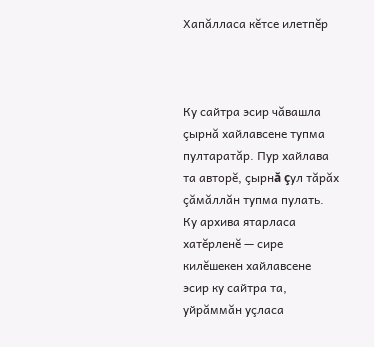Хапăлласа кĕтсе илетпĕр



Ку сайтра эсир чăвашла çырнă хайлавсене тупма пултаратăр. Пур хайлава та авторĕ, çырнă çул тăрăх çăмăллăн тупма пулать. Ку архива ятарласа хатĕрленĕ — сире килĕшекен хайлавсене эсир ку сайтра та, уйрăммăн уçласа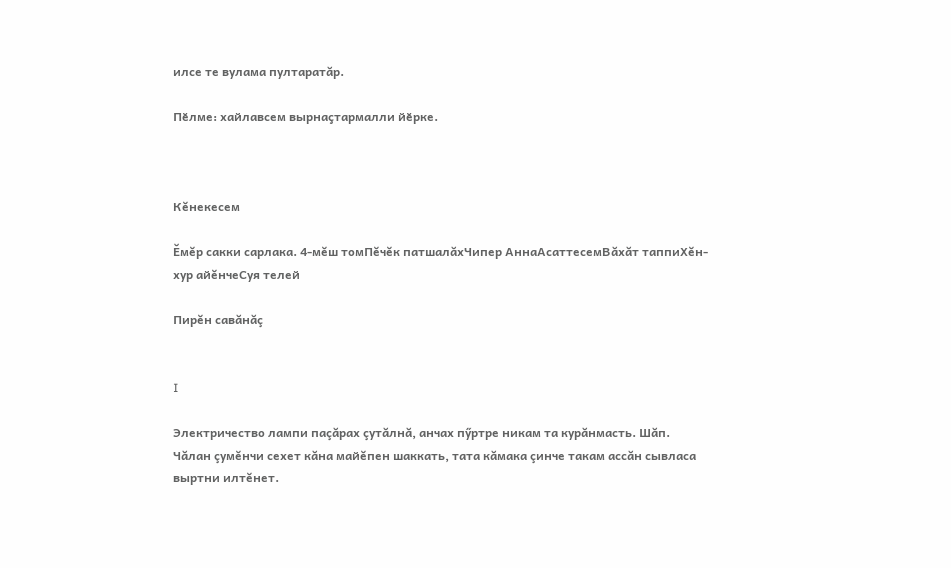илсе те вулама пултаратăр.

Пӗлме: хайлавсем вырнаҫтармалли йӗрке.



Кĕнекесем

Ĕмĕр сакки сарлака. 4-мĕш томПĕчĕк патшалăхЧипер АннаАсаттесемВăхăт таппиХĕн-хур айĕнчеСуя телей

Пирĕн савăнăç


I

Электричество лампи паçăрах çутăлнă, анчах пӳртре никам та курăнмасть. Шăп. Чăлан çумĕнчи сехет кăна майĕпен шаккать, тата кăмака çинче такам ассăн сывласа выртни илтĕнет.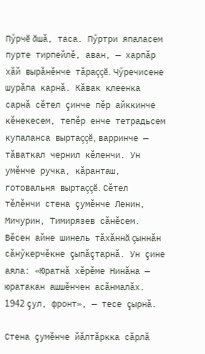Пӳрчĕ ăшă, таса. Пӳртри япаласем пурте тирпейлĕ, аван, — харпăр хăй вырăнĕнче тăраççĕ. Чӳречисене шурăпа карнă. Кăвак клеенка сарнă сĕтел çинче пĕр айккинче кĕнекесем, тепĕр енче тетрадьсем купаланса выртаççĕ, варринче — тăваткал чернил кĕленчи. Ун умĕнче ручка, кăранташ, готовальня выртаççĕ. Сĕтел тĕлĕнчи стена çумĕнче Ленин, Мичурин, Тимирязев сăнĕсем. Вĕсен айне шинель тăхăннă çыннăн сăнӳкерчĕкне çыпăçтарнă. Ун çине аяла: «Юратнă хĕрĕме Нинăна — юратакан ашшĕнчен асăнмалăх. 1942 çул, фронт», — тесе çырнă.

Стена çумĕнче йăлтăркка сăрлă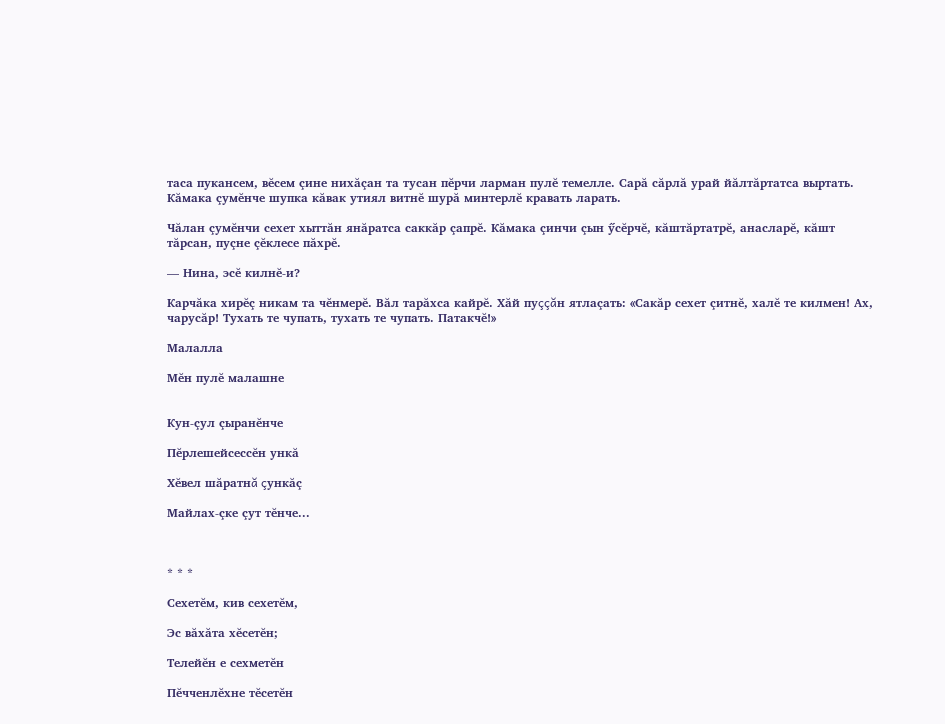таса пукансем, вĕсем çине нихăçан та тусан пĕрчи ларман пулĕ темелле. Сарă сăрлă урай йăлтăртатса выртать. Кăмака çумĕнче шупка кăвак утиял витнĕ шурă минтерлĕ кравать ларать.

Чăлан çумĕнчи сехет хыттăн янăратса саккăр çапрĕ. Кăмака çинчи çын ӳсĕрчĕ, кăштăртатрĕ, анасларĕ, кăшт тăрсан, пуçне çĕклесе пăхрĕ.

— Нина, эсĕ килнĕ-и?

Карчăка хирĕç никам та чĕнмерĕ. Вăл тарăхса кайрĕ. Хăй пуççăн ятлаçать: «Сакăр сехет çитнĕ, халĕ те килмен! Ах, чарусăр! Тухать те чупать, тухать те чупать. Патакчĕ!»

Малалла

Мĕн пулĕ малашне


Кун-çул çыранĕнче

Пĕрлешейсессĕн ункă

Хĕвел шăратнă çункăç

Майлах-çке çут тĕнче...



* * *

Сехетĕм, кив сехетĕм,

Эс вăхăта хĕсетĕн;

Телейĕн е сехметĕн

Пĕчченлĕхне тĕсетĕн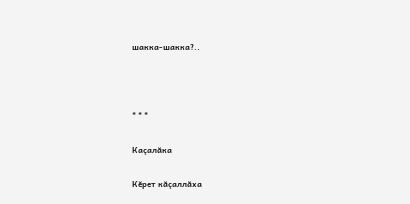шакка-шакка?..



* * *

Каçалăка

Кĕрет кăçаллăха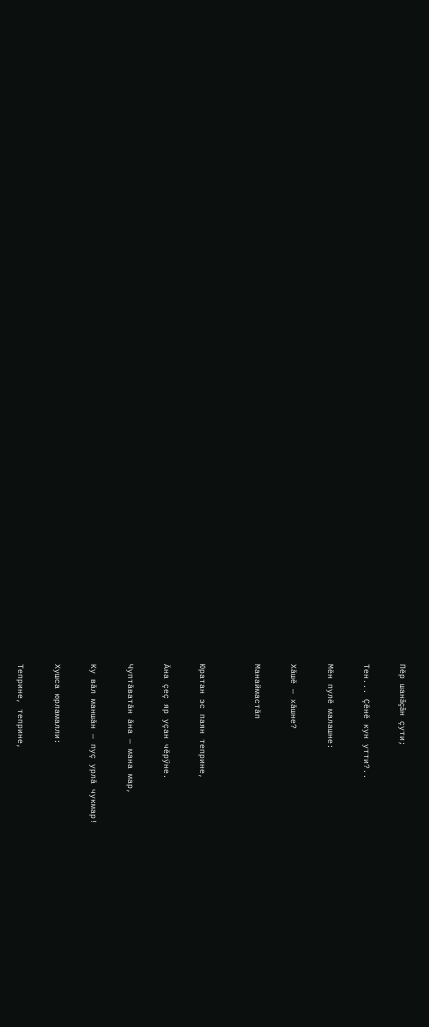Пĕр шанăçăн çути;

Тен... Çĕнĕ кун утти?..

Мĕн пулĕ малашне:

Хăшĕ — хăшне?

Манаймастăп


Юратан эс паян теприне,

Ăна çеç яр уçан чĕрӳне.

Чуптăватăн ăна — мана мар,

Ку вăл маншăн — пуç урлă чукмар!

Хушса юрламалли:

Теприне, теприне,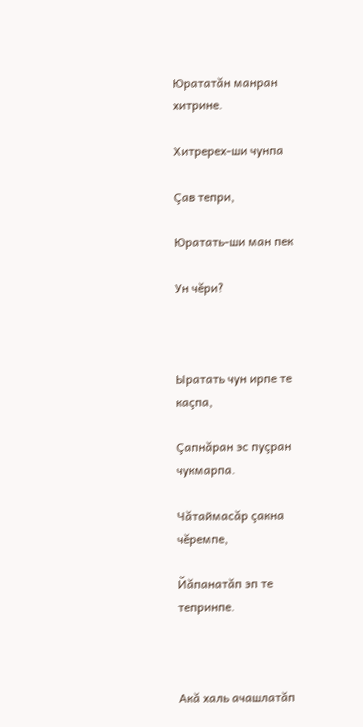Юрататăн манран хитрине.

Хитререх-ши чунпа

Çав тепри,

Юратать-ши ман пек

Ун чĕри?



Ыратать чун ирпе те каçпа,

Çапнăран эс пуçран чукмарпа.

Чăтаймасăр çакна чĕремпе,

Йăпанатăп эп те тепринпе.



Акă халь ачашлатăп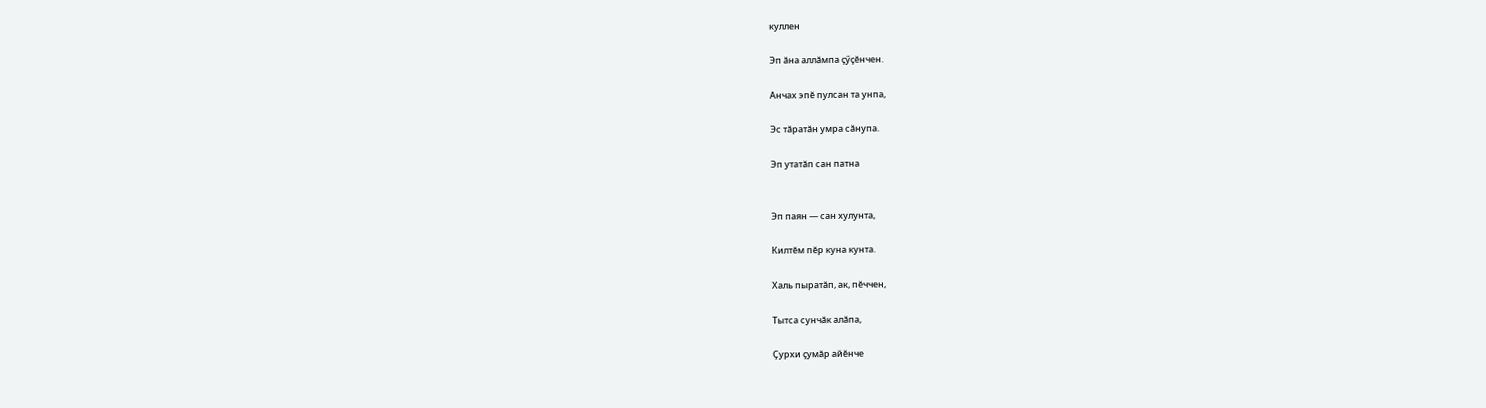куллен

Эп ăна аллăмпа çӳçĕнчен.

Анчах эпĕ пулсан та унпа,

Эс тăратăн умра сăнупа.

Эп утатăп сан патна


Эп паян — сан хулунта,

Килтĕм пĕр куна кунта.

Халь пыратăп, ак, пĕччен,

Тытса сунчăк алăпа,

Çурхи çумăр айĕнче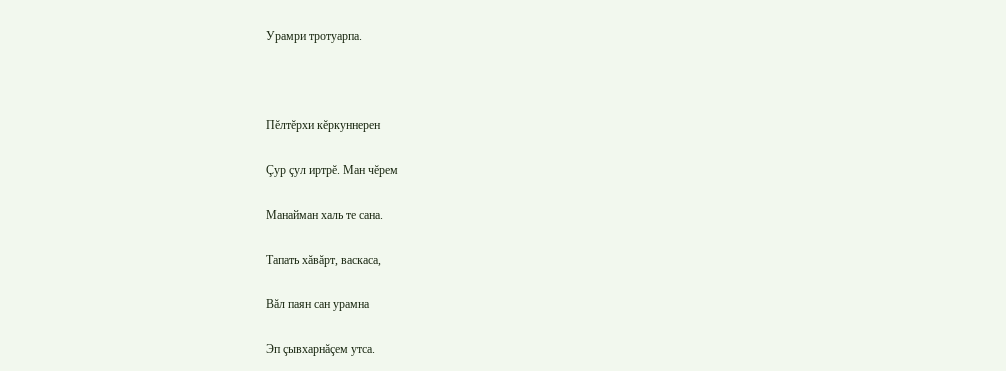Урамри тротуарпа.



Пĕлтĕрхи кĕркуннерен

Çур çул иртрĕ. Ман чĕрем

Манайман халь те сана.

Тапать хăвăрт, васкаса,

Вăл паян сан урамна

Эп çывхарнăçем утса.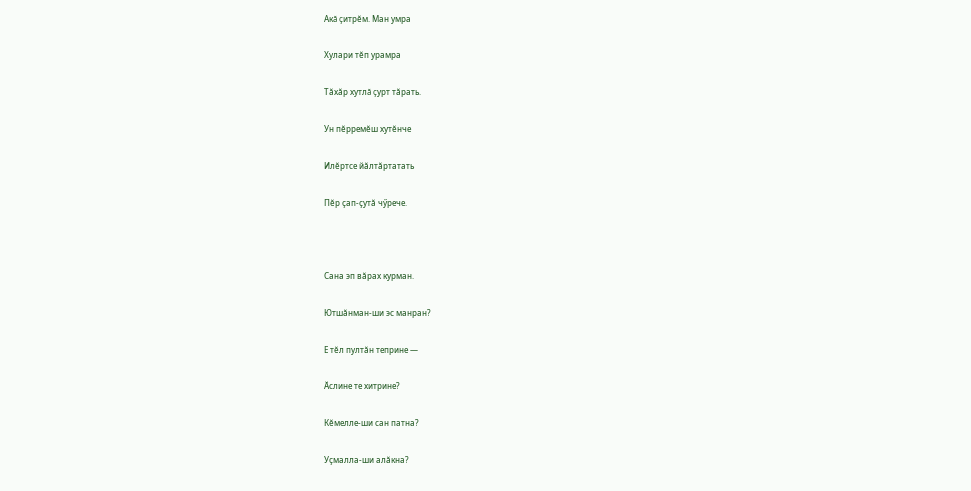Акă çитрĕм. Ман умра

Хулари тĕп урамра

Тăхăр хутлă çурт тăрать.

Ун пĕрремĕш хутĕнче

Илĕртсе йăлтăртатать

Пĕр çап-çутă чӳрече.



Сана эп вăрах курман.

Ютшăнман-ши эс манран?

Е тĕл пултăн теприне —

Ăслине те хитрине?

Кĕмелле-ши сан патна?

Уçмалла-ши алăкна?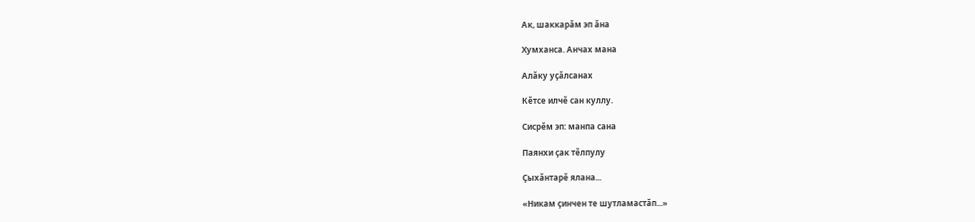Ак, шаккарăм эп ăна

Хумханса. Анчах мана

Алăку уçăлсанах

Кĕтсе илчĕ сан куллу.

Сисрĕм эп: манпа сана

Паянхи çак тĕлпулу

Çыхăнтарĕ ялана...

«Никам çинчен те шутламастăп...»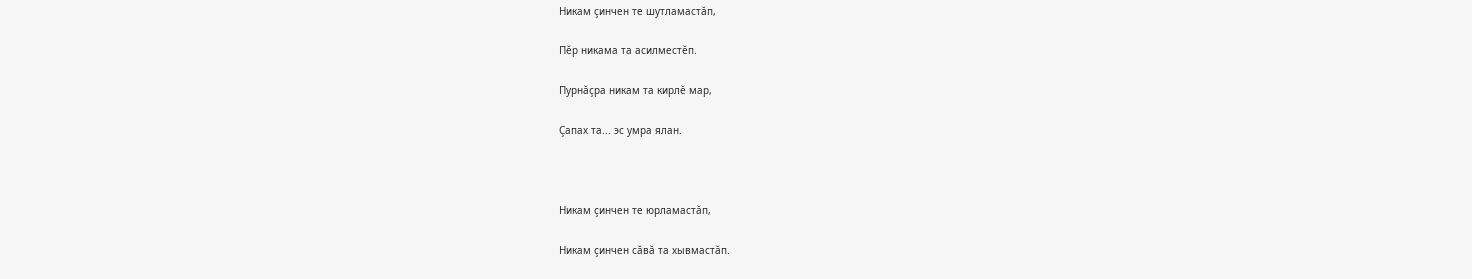Никам çинчен те шутламастăп,

Пĕр никама та асилместĕп.

Пурнăçра никам та кирлĕ мар,

Çапах та... эс умра ялан.



Никам çинчен те юрламастăп,

Никам çинчен сăвă та хывмастăп.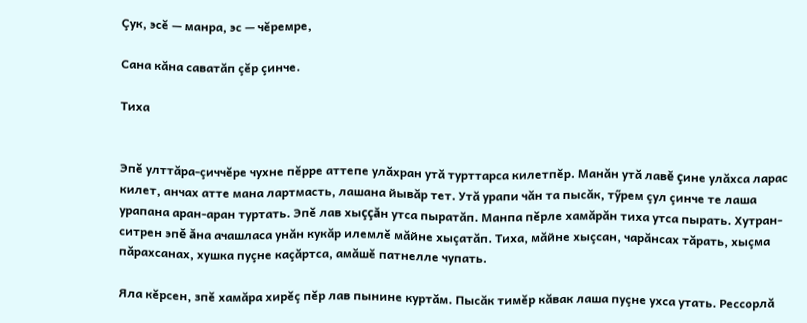Çук, эсĕ — манра, эс — чĕремре,

Сана кăна саватăп çĕр çинче.

Тиха


Эпĕ улттăра-çиччĕре чухне пĕрре аттепе улăхран утă турттарса килетпĕр. Манăн утă лавĕ çине улăхса ларас килет, анчах атте мана лартмасть, лашана йывăр тет. Утă урапи чăн та пысăк, тӳрем çул çинче те лаша урапана аран-аран туртать. Эпĕ лав хыççăн утса пыратăп. Манпа пĕрле хамăрăн тиха утса пырать. Хутран-ситрен эпĕ ăна ачашласа унăн кукăр илемлĕ мăйне хыçатăп. Тиха, мăйне хыçсан, чарăнсах тăрать, хыçма пăрахсанах, хушка пуçне каçăртса, амăшĕ патнелле чупать.

Яла кĕрсен, зпĕ хамăра хирĕç пĕр лав пынине куртăм. Пысăк тимĕр кăвак лаша пуçне ухса утать. Рессорлă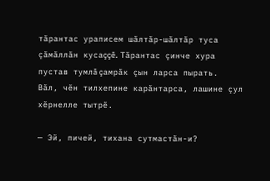тăрантас ураписем шăлтăр-шăлтăр туса çăмăллăн кусаççĕ. Тăрантас çинче хура пустав тумлă çамрăк çын ларса пырать. Вăл, чĕн тилхепине карăнтарса, лашине çул хĕрнелле тытрĕ.

— Эй, пичей, тихана сутмастăн-и?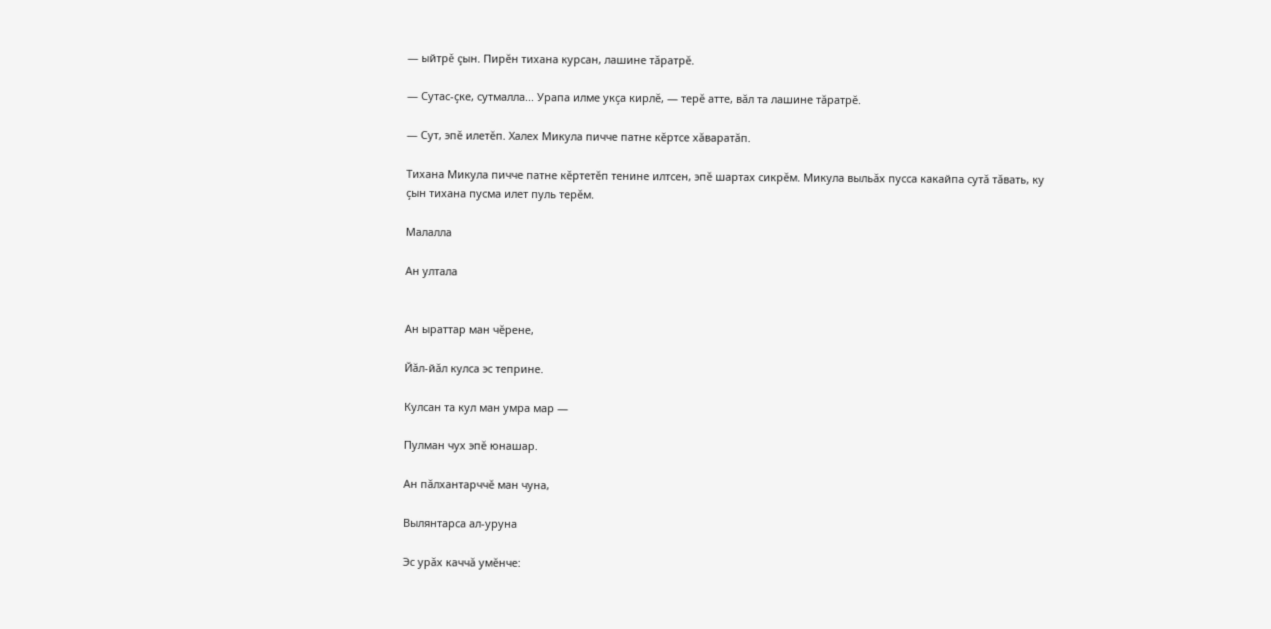— ыйтрĕ çын. Пирĕн тихана курсан, лашине тăратрĕ.

— Сутас-çке, сутмалла... Урапа илме укçа кирлĕ, — терĕ атте, вăл та лашине тăратрĕ.

— Сут, эпĕ илетĕп. Халех Микула пичче патне кĕртсе хăваратăп.

Тихана Микула пичче патне кĕртетĕп тенине илтсен, эпĕ шартах сикрĕм. Микула выльăх пусса какайпа сутă тăвать, ку çын тихана пусма илет пуль терĕм.

Малалла

Ан ултала


Ан ыраттар ман чĕрене,

Йăл-йăл кулса эс теприне.

Кулсан та кул ман умра мар —

Пулман чух эпĕ юнашар.

Ан пăлхантарччĕ ман чуна,

Вылянтарса ал-уруна

Эс урăх каччă умĕнче: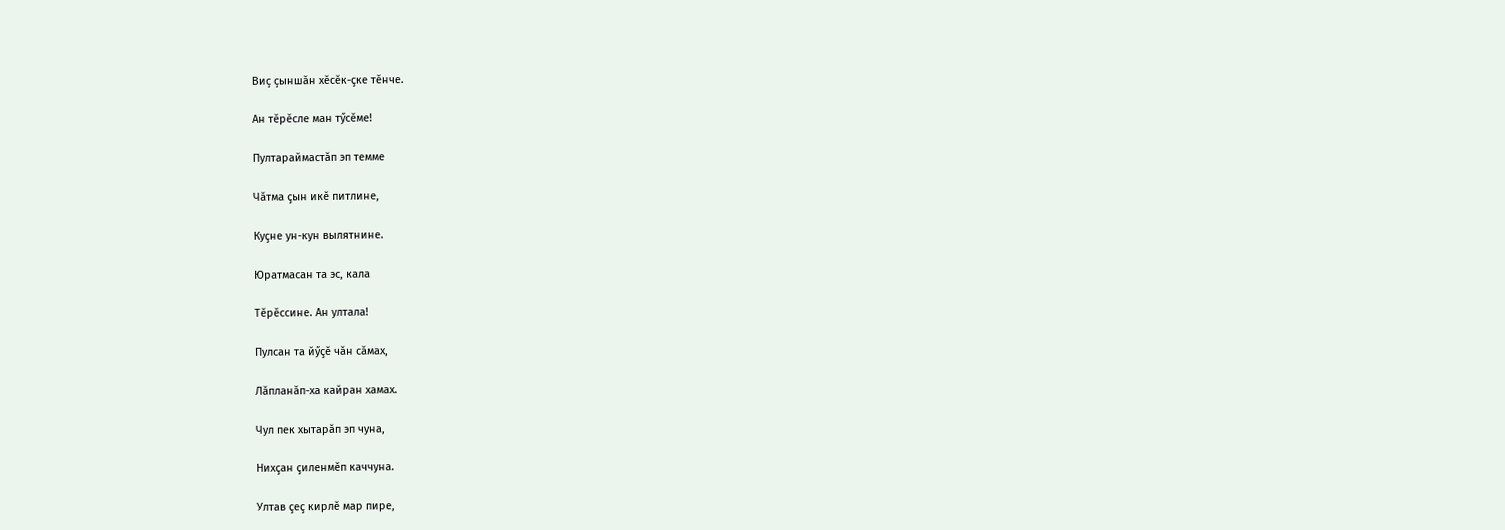Виç çыншăн хĕсĕк-çке тĕнче.

Ан тĕрĕсле ман тӳсĕме!

Пултараймастăп эп темме

Чăтма çын икĕ питлине,

Куçне ун-кун вылятнине.

Юратмасан та эс, кала

Тĕрĕссине. Ан ултала!

Пулсан та йӳçĕ чăн сăмах,

Лăпланăп-ха кайран хамах.

Чул пек хытарăп эп чуна,

Нихçан çиленмĕп каччуна.

Ултав çеç кирлĕ мар пире,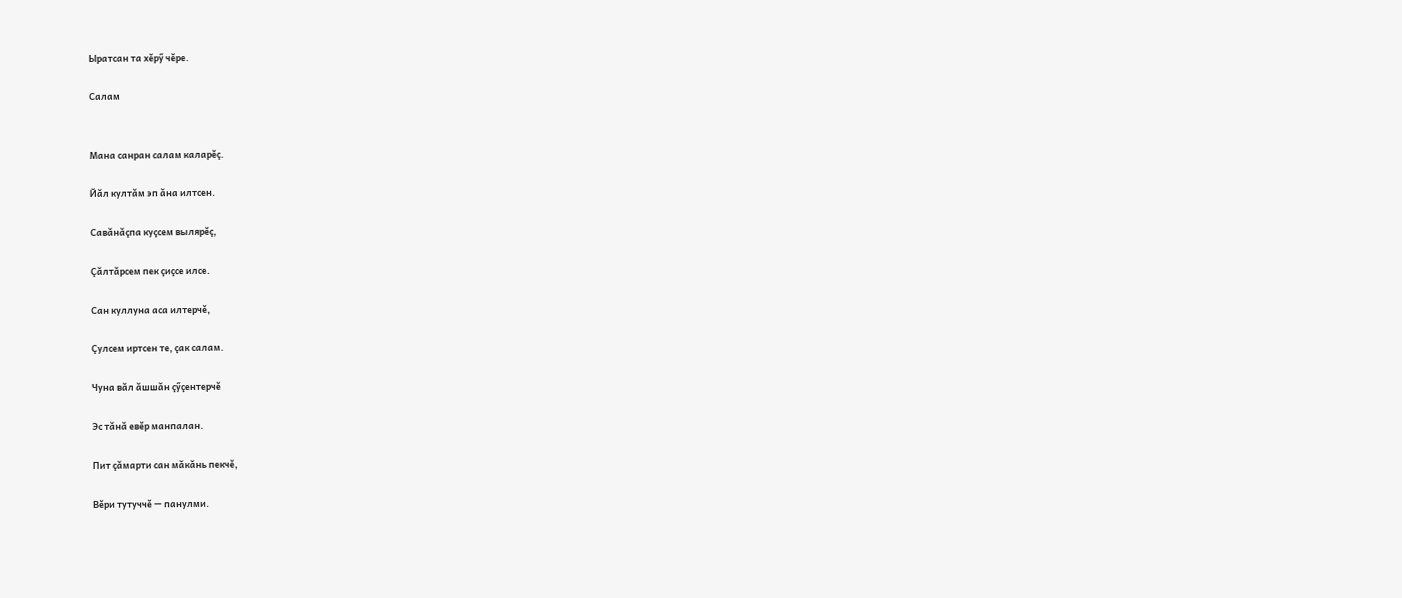Ыратсан та хĕрӳ чĕре.

Салам


Мана санран салам каларĕç.

Йăл култăм эп ăна илтсен.

Савăнăçпа куçсем вылярĕç,

Çăлтăрсем пек çиçсе илсе.

Сан куллуна аса илтерчĕ,

Çулсем иртсен те, çак салам.

Чуна вăл ăшшăн çӳçентерчĕ

Эс тăнă евĕр манпалан.

Пит çăмарти сан мăкăнь пекчĕ,

Вĕри тутуччĕ — панулми.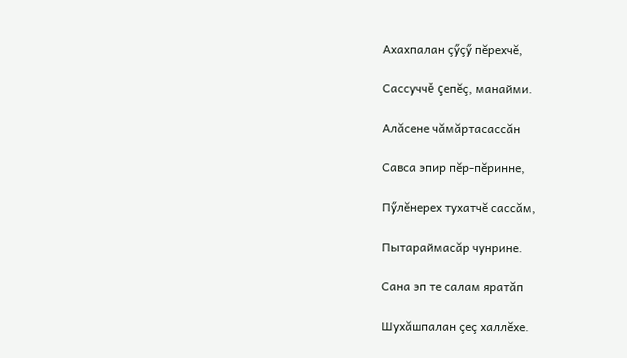Ахахпалан çӳçӳ пĕрехчĕ,

Сассуччĕ çепĕç, манайми.

Алăсене чăмăртасассăн

Савса эпир пĕр-пĕринне,

Пӳлĕнерех тухатчĕ сассăм,

Пытараймасăр чунрине.

Сана эп те салам яратăп

Шухăшпалан çеç халлĕхе.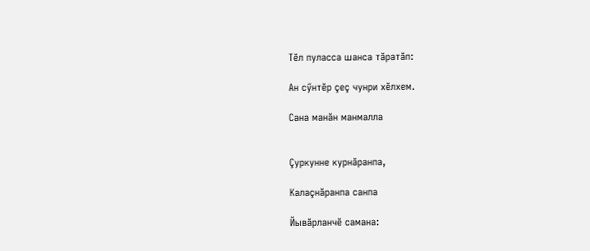Тĕл пуласса шанса тăратăп:

Ан сӳнтĕр çеç чунри хĕлхем.

Сана манăн манмалла


Çуркунне курнăранпа,

Калаçнăранпа санпа

Йывăрланчĕ самана: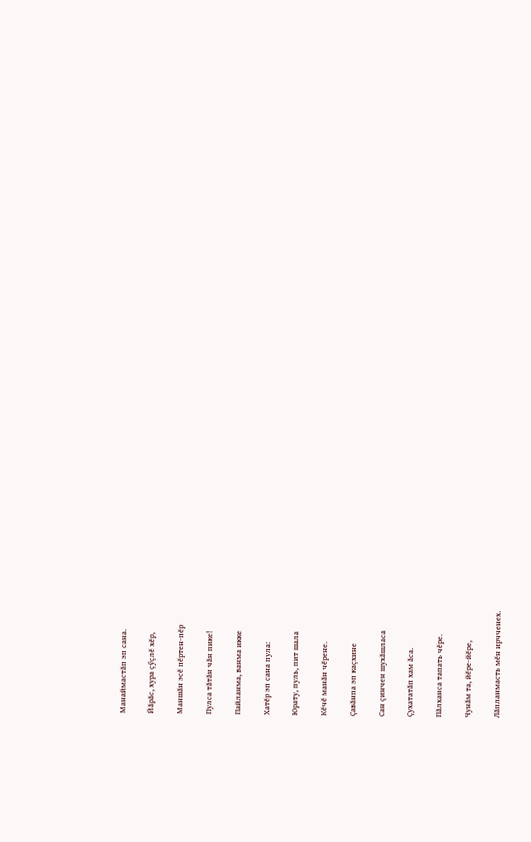Манаймастăп эп сана.

Йăрăс, хура çӳçлĕ хĕр,

Маншăн эсĕ пĕртен-пĕр

Пулса тăтăн чăн пике!

Пайланма, ванма икке

Хатĕр эп сана пула:

Юрату, пуль, пит шала

Кĕчĕ манăн чĕрене.

Çавăнпа эп каçхине

Сан çинчен шухăшласа

Çухататăп хам ăса.

Пăлханса тапать чĕре.

Чунăм та, йĕре-йĕре,

Лăпланмасть мĕн ирчченех.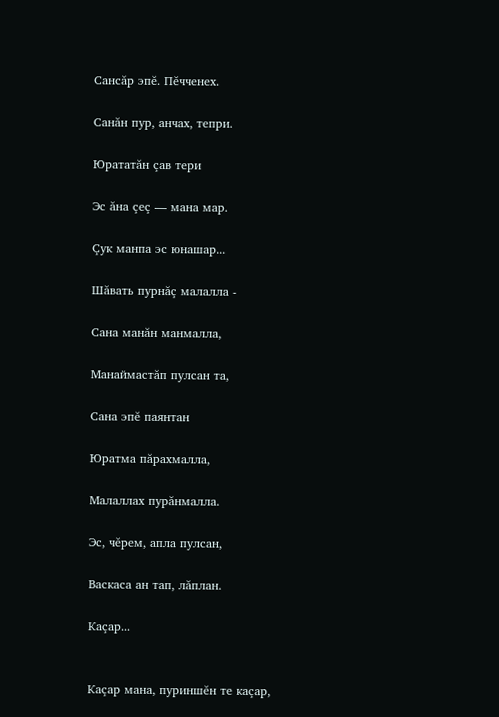Сансăр эпĕ. Пĕчченех.

Санăн пур, анчах, тепри.

Юрататăн çав тери

Эс ăна çеç — мана мар.

Çук манпа эс юнашар...

Шăвать пурнăç малалла -

Сана манăн манмалла,

Манаймастăп пулсан та,

Сана эпĕ паянтан

Юратма пăрахмалла,

Малаллах пурăнмалла.

Эс, чĕрем, апла пулсан,

Васкаса ан тап, лăплан.

Каçар...


Каçар мана, пуриншĕн те каçар,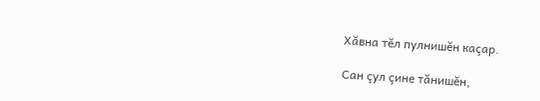Хăвна тĕл пулнишĕн каçар.

Сан çул çине тăнишĕн,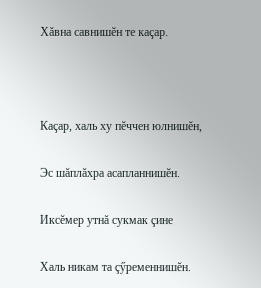Хăвна савнишĕн те каçар.



Каçар, халь ху пĕччен юлнишĕн,

Эс шăплăхра асапланнишĕн.

Иксĕмер утнă сукмак çине

Халь никам та çӳременнишĕн.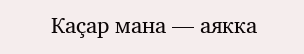Каçар мана — аякка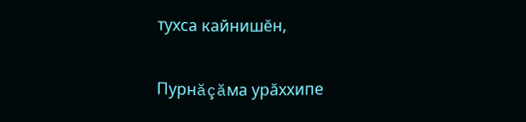тухса кайнишĕн,

Пурнăçăма урăххипе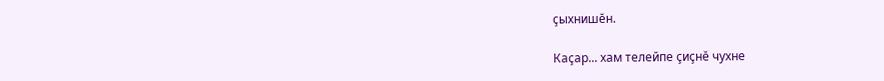çыхнишĕн.

Каçар... хам телейпе çиçнĕ чухне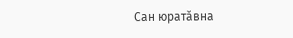Сан юратăвна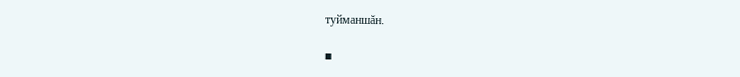туйманшăн.

■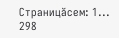Страницăсем: 1... 298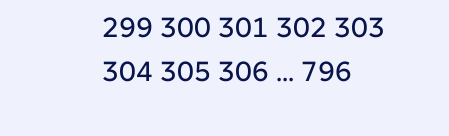299 300 301 302 303 304 305 306 ... 796